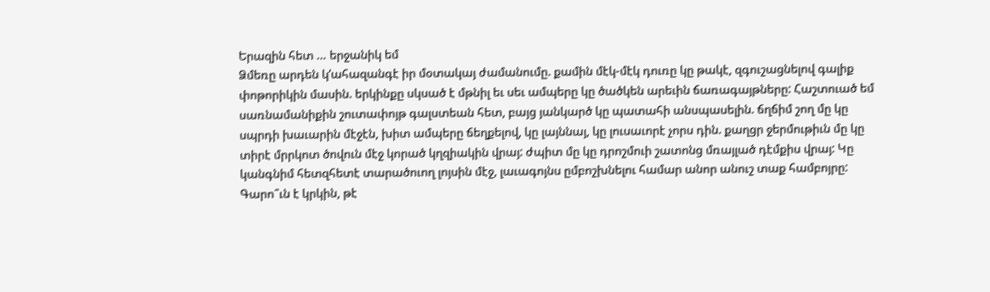Երազին հետ … երջանիկ եմ
Ձմեռը արդեն կ‘ահազանգէ իր մօտակայ ժամանումը. քամին մէկ-մէկ դուռը կը թակէ, զգուշացնելով գալիք փոթորիկին մասին. երկինքը սկսած է մթնիլ եւ սեւ ամպերը կը ծածկեն արեւին ճառագայթները: Հաշտուած եմ սառնամանիքին շուտափոյթ գալստեան հետ, բայց յանկարծ կը պատահի անսպասելին. ճղճիմ շող մը կը սպրդի խաւարին մէջէն, խիտ ամպերը ճեղքելով, կը լայննայ, կը լուսաւորէ չորս դին. քաղցր ջերմութիւն մը կը տիրէ մրրկոտ ծովուն մէջ կորած կղզիակին վրայ: ժպիտ մը կը դրոշմուի շատոնց մռայլած դէմքիս վրայ: Կը կանգնիմ հետզհետէ տարածուող լոյսին մէջ, լաւագոյնս ըմբոշխնելու համար անոր անուշ տաք համբոյրը:
Գարո՞ւն է կրկին, թէ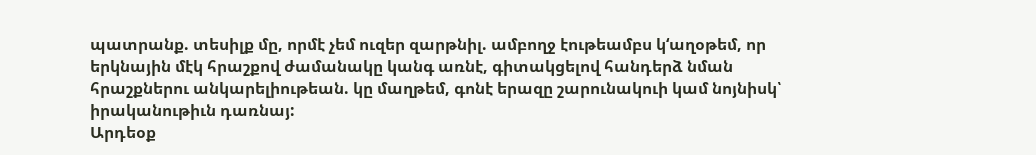պատրանք. տեսիլք մը, որմէ չեմ ուզեր զարթնիլ. ամբողջ էութեամբս կ‘աղօթեմ, որ երկնային մէկ հրաշքով ժամանակը կանգ առնէ, գիտակցելով հանդերձ նման հրաշքներու անկարելիութեան. կը մաղթեմ, գոնէ երազը շարունակուի կամ նոյնիսկ՝ իրականութիւն դառնայ:
Արդեօք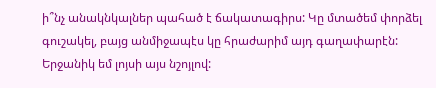ի՞նչ անակնկալներ պահած է ճակատագիրս: Կը մտածեմ փորձել գուշակել, բայց անմիջապէս կը հրաժարիմ այդ գաղափարէն:
Երջանիկ եմ լոյսի այս նշոյլով: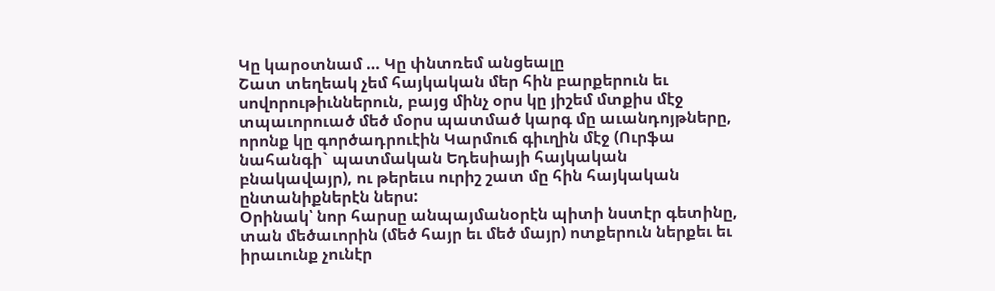Կը կարօտնամ … Կը փնտռեմ անցեալը
Շատ տեղեակ չեմ հայկական մեր հին բարքերուն եւ սովորութիւններուն, բայց մինչ օրս կը յիշեմ մտքիս մէջ տպաւորուած մեծ մօրս պատմած կարգ մը աւանդոյթները, որոնք կը գործադրուէին Կարմուճ գիւղին մէջ (Ուրֆա նահանգի` պատմական Եդեսիայի հայկական բնակավայր), ու թերեւս ուրիշ շատ մը հին հայկական ընտանիքներէն ներս:
Օրինակ՝ նոր հարսը անպայմանօրէն պիտի նստէր գետինը, տան մեծաւորին (մեծ հայր եւ մեծ մայր) ոտքերուն ներքեւ եւ իրաւունք չունէր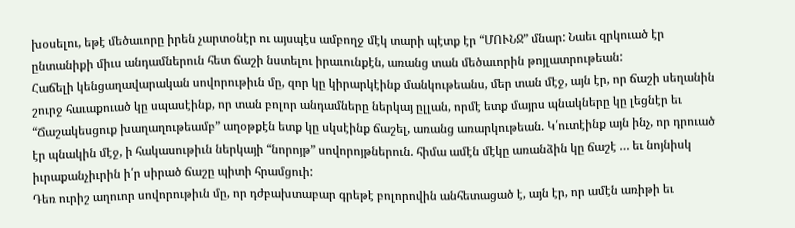խօսելու, եթէ մեծաւորը իրեն չարտօնէր ու այսպէս ամբողջ մէկ տարի պէտք էր “ՄՈՒՆՋ” մնար: Նաեւ զրկուած էր ընտանիքի միւս անդամներուն հետ ճաշի նստելու իրաւունքէն, առանց տան մեծաւորին թոյլատրութեան:
Հաճելի կենցաղավարական սովորութիւն մը, զոր կը կիրարկէինք մանկութեանս, մեր տան մէջ, այն էր, որ ճաշի սեղանին շուրջ հաւաքուած կը սպասէինք, որ տան բոլոր անդամները ներկայ ըլլան, որմէ ետք մայրս պնակները կը լեցնէր եւ “Ճաշակեսցուք խաղաղութեամբ” աղօթքէն ետք կը սկսէինք ճաշել, առանց առարկութեան. Կ՛ուտէինք այն ինչ, որ դրուած էր պնակին մէջ, ի հակասութիւն ներկայի “նորոյթ” սովորոյթներուն. հիմա ամէն մէկը առանձին կը ճաշէ … եւ նոյնիսկ իւրաքանչիւրին ի՛ր սիրած ճաշը պիտի հրամցուի:
Դեռ ուրիշ աղուոր սովորութիւն մը, որ դժբախտաբար գրեթէ բոլորովին անհետացած է, այն էր, որ ամէն առիթի եւ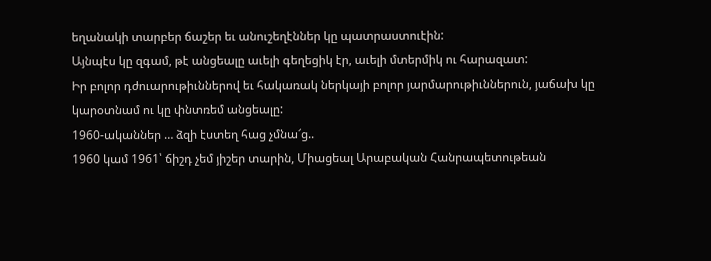եղանակի տարբեր ճաշեր եւ անուշեղէններ կը պատրաստուէին:
Այնպէս կը զգամ, թէ անցեալը աւելի գեղեցիկ էր, աւելի մտերմիկ ու հարազատ:
Իր բոլոր դժուարութիւններով եւ հակառակ ներկայի բոլոր յարմարութիւններուն, յաճախ կը կարօտնամ ու կը փնտռեմ անցեալը:
1960-ականներ … ձզի էստեղ հաց չմնա՜ց..
1960 կամ 1961՝ ճիշդ չեմ յիշեր տարին, Միացեալ Արաբական Հանրապետութեան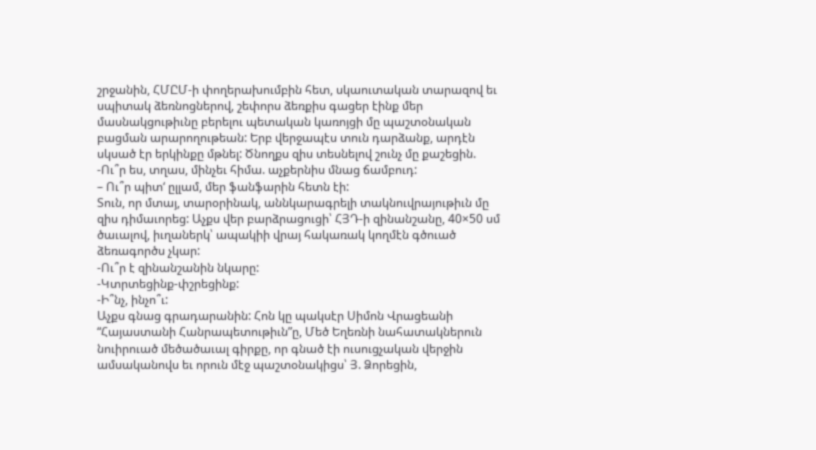շրջանին, ՀՄԸՄ-ի փողերախումբին հետ, սկաուտական տարազով եւ սպիտակ ձեռնոցներով, շեփորս ձեռքիս գացեր էինք մեր մասնակցութիւնը բերելու պետական կառոյցի մը պաշտօնական բացման արարողութեան: Երբ վերջապէս տուն դարձանք, արդէն սկսած էր երկինքը մթնել: Ծնողքս զիս տեսնելով շունչ մը քաշեցին.
-Ու՞ր ես, տղաս, մինչեւ հիմա. աչքերնիս մնաց ճամբուդ:
– Ու՞ր պիտ‘ ըլլամ, մեր ֆանֆարին հետն էի:
Տուն, որ մտայ, տարօրինակ, աննկարագրելի տակնուվրայութիւն մը զիս դիմաւորեց: Աչքս վեր բարձրացուցի՝ ՀՅԴ-ի զինանշանը, 40×50 սմ ծաւալով, իւղաներկ՝ ապակիի վրայ հակառակ կողմէն գծուած ձեռագործս չկար:
-Ու՞ր է զինանշանին նկարը:
-Կտրտեցինք-փշրեցինք:
-Ի՞նչ, ինչո՞ւ:
Աչքս գնաց գրադարանին: Հոն կը պակսէր Սիմոն Վրացեանի “Հայաստանի Հանրապետութիւն”ը, Մեծ Եղեռնի նահատակներուն նուիրուած մեծածաւալ գիրքը, որ գնած էի ուսուցչական վերջին ամսականովս եւ որուն մէջ պաշտօնակիցս՝ Յ. Ձորեցին,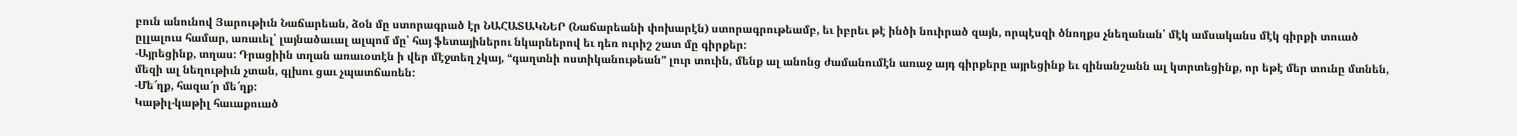բուն անունով Յարութիւն Նաճարեան, ձօն մը ստորագրած էր ՆԱՀԱՏԱԿՆԵՐ (Նաճարեանի փոխարէն) ստորագրութեամբ, եւ իբրեւ թէ ինծի նուիրած զայն, որպէսզի ծնողքս չնեղանան՝ մէկ ամսականս մէկ գիրքի տուած ըլլալուս համար, առաւել՝ լայնածաւալ ալպոմ մը՝ հայ ֆետայիներու նկարներով եւ դեռ ուրիշ շատ մը գիրքեր:
-Այրեցինք, տղաս: Դրացիին տղան առաւօտէն ի վեր մէջտեղ չկայ, “գաղտնի ոստիկանութեան” լուր տուին, մենք ալ անոնց ժամանումէն առաջ այդ գիրքերը այրեցինք եւ զինանշանն ալ կտրտեցինք, որ եթէ մեր տունը մտնեն, մեզի ալ նեղութիւն չտան, գլխու ցաւ չպատճառեն:
-Մե՜ղք, հազա՜ր մե՜ղք:
Կաթիլ-կաթիլ հաւաքուած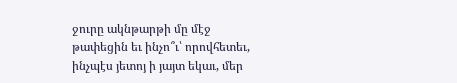ջուրը ակնթարթի մը մէջ թափեցին եւ ինչո՞ւ՝ որովհետեւ, ինչպէս յետոյ ի յայտ եկաւ, մեր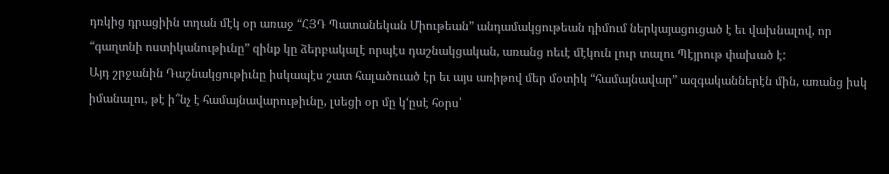դռկից դրացիին տղան մէկ օր առաջ “ՀՅԴ Պատանեկան Միութեան” անդամակցութեան դիմում ներկայացուցած է եւ վախնալով, որ “գաղտնի ոստիկանութիւնը” զինք կը ձերբակալէ որպէս դաշնակցական, առանց ոեւէ մէկուն լուր տալու Պէյրութ փախած է:
Այդ շրջանին Դաշնակցութիւնը իսկապէս շատ հալածուած էր եւ այս առիթով մեր մօտիկ “համայնավար” ազգականներէն մին, առանց իսկ իմանալու, թէ ի՞նչ է համայնավարութիւնը, լսեցի օր մը կ‘ըսէ հօրս՝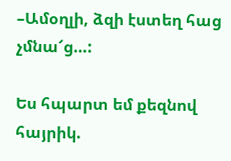–Ամօղլի, ձզի էստեղ հաց չմնա՜ց…:

Ես հպարտ եմ քեզնով հայրիկ.